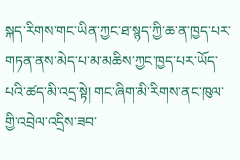སྐད་རིགས་གང་ཡིན་ཀྱང་ཐ་སྙད་ཀྱི་ཆ་ན་ཁྱད་པར་གཏན་ནས་མེད་པ་མ་མཆིས་ཀྱང་ཁྱད་པར་ཡོད་པའི་ཚད་མི་འདྲ་སྟེ། གང་ཞིག་མི་རིགས་ནང་ཁུལ་གྱི་འབྲེལ་འདྲིས་ཟབ་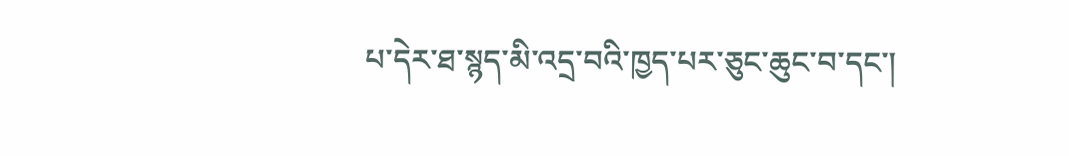པ་དེར་ཐ་སྙད་མི་འདྲ་བའི་ཁྱད་པར་ཅུང་ཆུང་བ་དང་།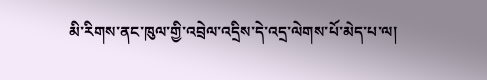མི་རིགས་ནང་ཁུལ་གྱི་འབྲེལ་འདྲིས་དེ་འདྲ་ལེགས་པོ་མེད་པ་ལ།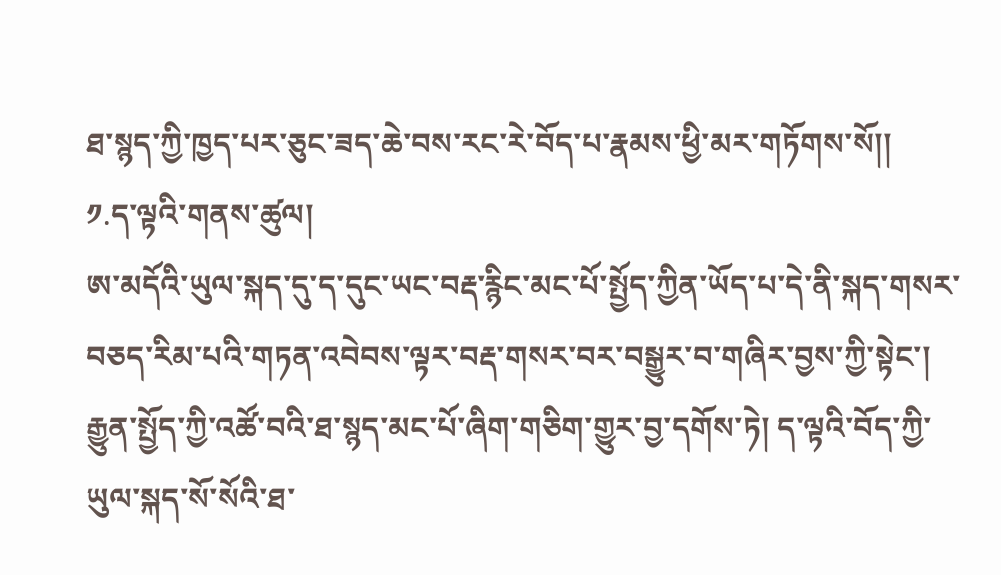ཐ་སྙད་ཀྱི་ཁྱད་པར་ཅུང་ཟད་ཆེ་བས་རང་རེ་བོད་པ་རྣམས་ཕྱི་མར་གཏོགས་སོ།།
༡.ད་ལྟའི་གནས་ཚུལ།
ཨ་མདོའི་ཡུལ་སྐད་དུ་ད་དུང་ཡང་བརྡ་རྙིང་མང་པོ་སྤྱོད་ཀྱིན་ཡོད་པ་དེ་ནི་སྐད་གསར་བཅད་རིམ་པའི་གཏན་འབེབས་ལྟར་བརྡ་གསར་བར་བསྒྱུར་བ་གཞིར་བྱས་ཀྱི་སྟེང་། རྒྱུན་སྤྱོད་ཀྱི་འཚོ་བའི་ཐ་སྙད་མང་པོ་ཞིག་གཅིག་གྱུར་བྱ་དགོས་ཏེ། ད་ལྟའི་བོད་ཀྱི་ཡུལ་སྐད་སོ་སོའི་ཐ་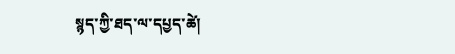སྙད་ཀྱི་ཐད་ལ་དཔྱད་ཚེ།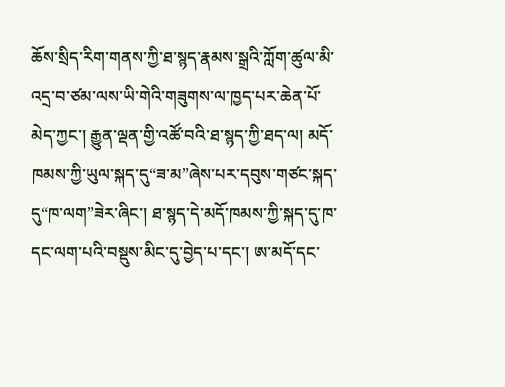ཆོས་སྲིད་རིག་གནས་ཀྱི་ཐ་སྙད་རྣམས་སྒྲའི་ཀློག་ཚུལ་མི་འདྲ་བ་ཙམ་ལས་ཡི་གེའི་གཟུགས་ལ་ཁྱད་པར་ཆེན་པོ་མེད་ཀྱང་། རྒྱུན་ལྡན་གྱི་འཚོ་བའི་ཐ་སྙད་ཀྱི་ཐད་ལ། མདོ་ཁམས་ཀྱི་ཡུལ་སྐད་དུ“ཟ་མ”ཞེས་པར་དབུས་གཙང་སྐད་དུ“ཁ་ལག”ཟེར་ཞིང་། ཐ་སྙད་དེ་མདོ་ཁམས་ཀྱི་སྐད་དུ་ཁ་དང་ལག་པའི་བསྡུས་མིང་དུ་བྱེད་པ་དང་། ཨ་མདོ་དང་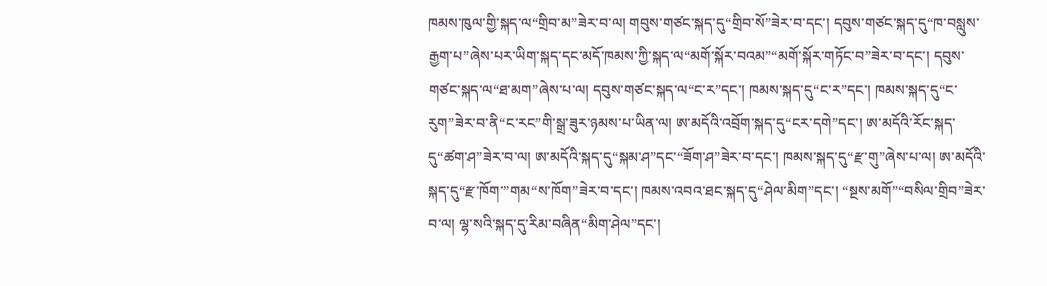ཁམས་ཁུལ་གྱི་སྐད་ལ“གྲིབ་མ”ཟེར་བ་ལ། གབུས་གཙང་སྐད་དུ“གྲིབ་སོ”ཟེར་བ་དང་། དབུས་གཙང་སྐད་དུ“ཁ་བསླུས་རྒྱག་པ”ཞེས་པར་ཡིག་སྐད་དང་མདོ་ཁམས་ཀྱི་སྐད་ལ“མགོ་སྐོར་བའམ”“མགོ་སྐོར་གཏོང་བ”ཟེར་བ་དང་། དབུས་གཙང་སྐད་ལ“ཐ་མག”ཞེས་པ་ལ། དབུས་གཙང་སྐད་ལ“ང་ར”དང་། ཁམས་སྐད་དུ“ང་ར”དང་། ཁམས་སྐད་དུ“ང་རུག”ཟེར་བ་ནི“ང་རང”གི་སྒྲ་ཟུར་ཉམས་པ་ཡིན་ལ། ཨ་མདོའི་འབྲོག་སྐད་དུ“ངར་དགེ”དང་། ཨ་མདོའི་རོང་སྐད་དུ“ཚག་ཤ”ཟེར་བ་ལ། ཨ་མདོའི་སྐད་དུ“སྐམ་ཤ”དང་“ཟོག་ཤ”ཟེར་བ་དང་། ཁམས་སྐད་དུ“རྫ་གུ”ཞེས་པ་ལ། ཨ་མདོའི་སྐད་དུ“རྫ་ཁོག་”གམ“ས་ཁོག”ཟེར་བ་དང་། ཁམས་འབའ་ཐང་སྐད་དུ“ཤེལ་མིག”དང་། “སྔས་མགོ”“བསིལ་གྲིབ”ཟེར་བ་ལ། ལྷ་སའི་སྐད་དུ་རིམ་བཞིན“མིག་ཤེལ”དང་།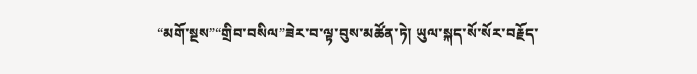“མགོ་སྔས”“གྲིབ་བསིལ”ཟེར་བ་ལྟ་བུས་མཚོན་ཏེ། ཡུལ་སྐད་སོ་སོར་བརྗོད་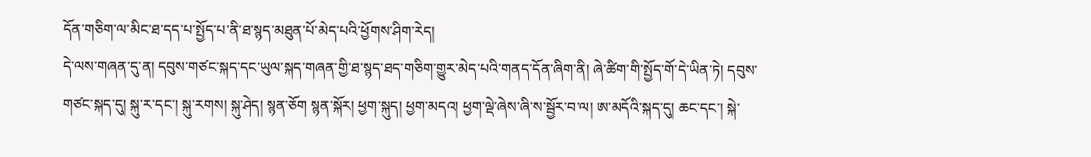དོན་གཅིག་ལ་མིང་ཐ་དད་པ་སྤྱོད་པ་ནི་ཐ་སྙད་མཐུན་པོ་མེད་པའི་ཕྱོགས་ཤིག་རེད།
དེ་ལས་གཞན་དུ་ན། དབུས་གཙང་སྐད་དང་ཡུལ་སྐད་གཞན་གྱི་ཐ་སྙད་ཐད་གཅིག་གྱུར་མེད་པའི་གནད་དོན་ཞིག་ནི། ཞེ་ཚིག་གི་སྤྱོད་གོ་དེ་ཡིན་ཏེ། དབུས་གཙང་སྐད་དུ། སྐུ་ར་དང་། སྐུ་རགས། སྐུ་ཤེད། སྙན་ཅོག སྙན་སྐོར། ཕྱག་སྐུད། ཕྱག་མདའ། ཕྱག་ལྡེ་ཞེས་ཞི་ས་སྦྱོར་བ་ལ། ཨ་མདོའི་སྐད་དུ། ཆང་དང་། སྐེ་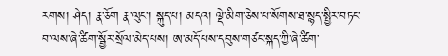རགས། ཤེད། རྣ་ཅོག རྣ་ལུང་། སྐུད་པ། མདའ། ལྡེ་མིག་ཅེས་པ་སོགས་ཐ་སྙད་སྤྱིར་བཏང་བ་ལས་ཞེ་ཚིག་སྦྱོར་སྲོལ་མེད་པས། ཨ་མདོ་པས་དབུས་གཙང་སྐད་ཀྱི་ཞེ་ཚིག་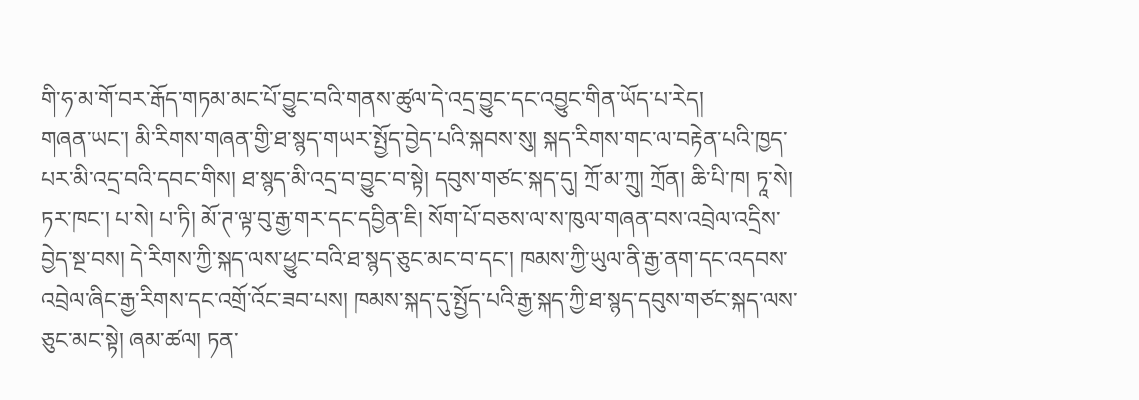གི་ཧ་མ་གོ་བར་རྒོད་གཏམ་མང་པོ་བྱུང་བའི་གནས་ཚུལ་དེ་འདྲ་བྱུང་དང་འབྱུང་གིན་ཡོད་པ་རེད།
གཞན་ཡང་། མི་རིགས་གཞན་གྱི་ཐ་སྙད་གཡར་སྤྱོད་བྱེད་པའི་སྐབས་སུ། སྐད་རིགས་གང་ལ་བརྟེན་པའི་ཁྱད་པར་མི་འདྲ་བའི་དབང་གིས། ཐ་སྙད་མི་འདྲ་བ་བྱུང་བ་སྟེ། དབུས་གཙང་སྐད་དུ། ཀྲོ་མ་ཀྲུ། ཀྲོན། ཆི་པི་ཁ། ཏཱ་སེ། ཏར་ཁང་། པ་སེ། པ་ཏི། མོ་ཊ་ལྟ་བུ་རྒྱ་གར་དང་དབྱིན་ཇི། སོག་པོ་བཅས་ལ་ས་ཁུལ་གཞན་བས་འབྲེལ་འདྲིས་བྱེད་སྔ་བས། དེ་རིགས་ཀྱི་སྐད་ལས་ཕྱུང་བའི་ཐ་སྙད་ཅུང་མང་བ་དང་། ཁམས་ཀྱི་ཡུལ་ནི་རྒྱ་ནག་དང་འདབས་འབྲེལ་ཞིང་རྒྱ་རིགས་དང་འགྲོ་འོང་ཟབ་པས། ཁམས་སྐད་དུ་སྤྱོད་པའི་རྒྱ་སྐད་ཀྱི་ཐ་སྙད་དབུས་གཙང་སྐད་ལས་ཅུང་མང་སྟེ། ཞམ་ཚལ། ཏན་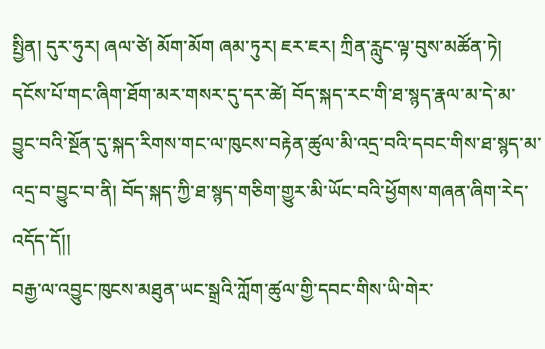སྤྱིན། དུར་ཧུར། ཞལ་ཙེ། མོག་མོག ཞམ་ཏུར། ཇར་ཇར། ཀྲིན་རླུང་ལྟ་བུས་མཚོན་ཏེ། དངོས་པོ་གང་ཞིག་ཐོག་མར་གསར་དུ་དར་ཚེ། བོད་སྐད་རང་གི་ཐ་སྙད་རྣལ་མ་དེ་མ་བྱུང་བའི་སྔོན་དུ་སྐད་རིགས་གང་ལ་ཁུངས་བརྟེན་ཚུལ་མི་འདྲ་བའི་དབང་གིས་ཐ་སྙད་མ་འདྲ་བ་བྱུང་བ་ནི། བོད་སྐད་ཀྱི་ཐ་སྙད་གཅིག་གྱུར་མི་ཡོང་བའི་ཕྱོགས་གཞན་ཞིག་རེད་འདོད་དོ།།
བརྒྱ་ལ་འབྱུང་ཁུངས་མཐུན་ཡང་སྒྲའི་ཀློག་ཚུལ་གྱི་དབང་གིས་ཡི་གེར་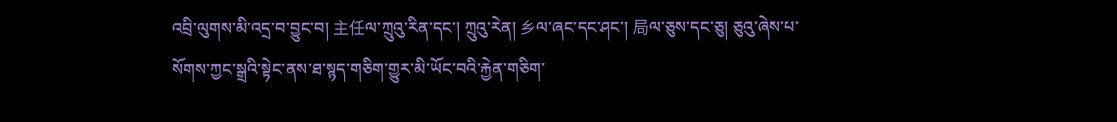འབྲི་ལུགས་མི་འདྲ་བ་བྱུང་བ། 主任ལ་ཀྲུའུ་རིན་དང་། ཀྲུའུ་རེན། 乡ལ་ཞང་དང་ཤང་། 局ལ་ཅུས་དང་ཅུ། ཅུའུ་ཞེས་པ་སོགས་ཀྱང་སྒྲའི་སྟེང་ནས་ཐ་སྙད་གཅིག་གྱུར་མི་ཡོང་བའི་རྐྱེན་གཅིག་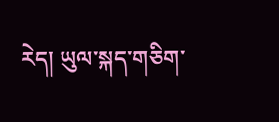རེད། ཡུལ་སྐད་གཅིག་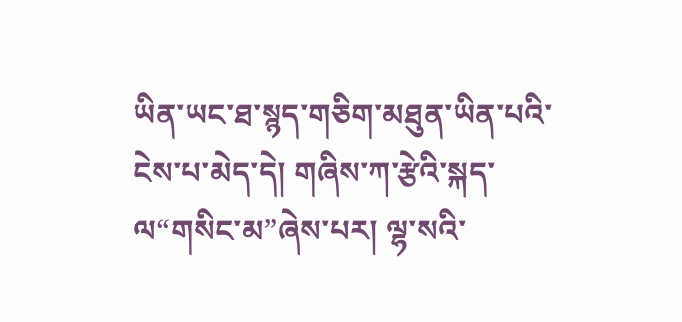ཡིན་ཡང་ཐ་སྙད་གཅིག་མཐུན་ཡིན་པའི་ངེས་པ་མེད་དེ། གཞིས་ཀ་རྩེའི་སྐད་ལ“གསིང་མ”ཞེས་པར། ལྷ་སའི་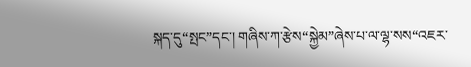སྐད་དུ“སྤང”དང་། གཞིས་ཀ་རྩེས“སྐྱེམ”ཞེས་པ་ལ་ལྷ་སས“འཇར་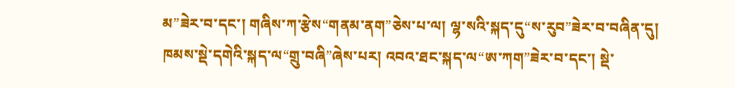མ”ཟེར་བ་དང་། གཞིས་ཀ་རྩེས“གནམ་ནག”ཅེས་པ་ལ། ལྷ་སའི་སྐད་དུ“ས་རུབ”ཟེར་བ་བཞིན་དུ། ཁམས་སྡེ་དགེའི་སྐད་ལ“གྲུ་བཞི”ཞེས་པར། འབའ་ཐང་སྐད་ལ“ཨ་ཀག”ཟེར་བ་དང་། སྡེ་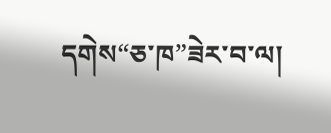དགེས“ཅ་ཁ”ཟེར་བ་ལ།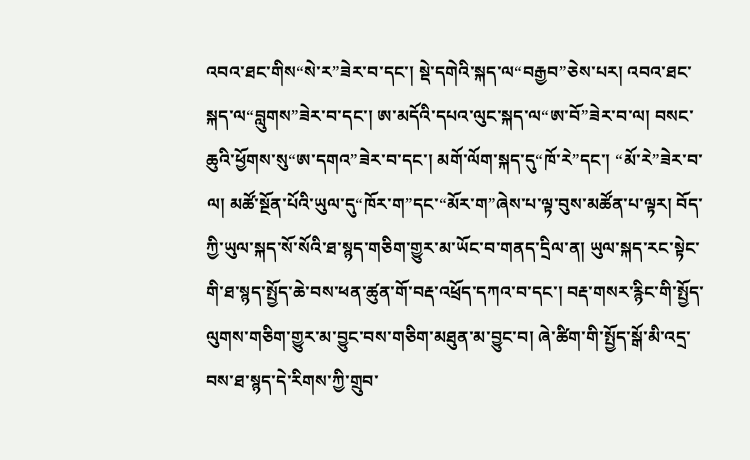འབའ་ཐང་གིས“སེ་ར”ཟེར་བ་དང་། སྡེ་དགེའི་སྐད་ལ“བརྒྱབ”ཅེས་པར། འབའ་ཐང་སྐད་ལ“བླུགས”ཟེར་བ་དང་། ཨ་མདོའི་དཔའ་ལུང་སྐད་ལ“ཨ་བོ”ཟེར་བ་ལ། བསང་ཆུའི་ཕྱོགས་སུ“ཨ་དགའ”ཟེར་བ་དང་། མགོ་ལོག་སྐད་དུ“ཁོ་རེ”དང་། “མོ་རེ”ཟེར་བ་ལ། མཚོ་སྔོན་པོའི་ཡུལ་དུ“ཁོར་ག”དང་“མོར་ག”ཞེས་པ་ལྟ་བུས་མཚོན་པ་ལྟར། བོད་ཀྱི་ཡུལ་སྐད་སོ་སོའི་ཐ་སྙད་གཅིག་གྱུར་མ་ཡོང་བ་གནད་དྲིལ་ན། ཡུལ་སྐད་རང་སྟེང་གི་ཐ་སྙད་སྤྱོད་ཆེ་བས་ཕན་ཚུན་གོ་བརྡ་འཕྲོད་དཀའ་བ་དང་། བརྡ་གསར་རྙིང་གི་སྤྱོད་ལུགས་གཅིག་གྱུར་མ་བྱུང་བས་གཅིག་མཐུན་མ་བྱུང་བ། ཞེ་ཚིག་གི་སྤྱོད་སྒོ་མི་འདྲ་བས་ཐ་སྙད་དེ་རིགས་ཀྱི་གྲུབ་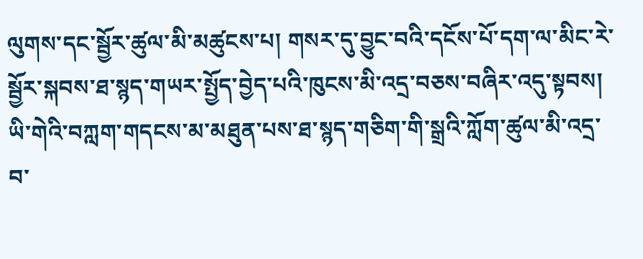ལུགས་དང་སྦྱོར་ཚུལ་མི་མཚུངས་པ། གསར་དུ་བྱུང་བའི་དངོས་པོ་དག་ལ་མིང་རེ་སྦྱོར་སྐབས་ཐ་སྙད་གཡར་སྤྱོད་བྱེད་པའི་ཁུངས་མི་འདྲ་བཅས་བཞིར་འདུ་སྟབས། ཡི་གེའི་བཀླག་གདངས་མ་མཐུན་པས་ཐ་སྙད་གཅིག་གི་སྒྲའི་ཀློག་ཚུལ་མི་འདྲ་བ་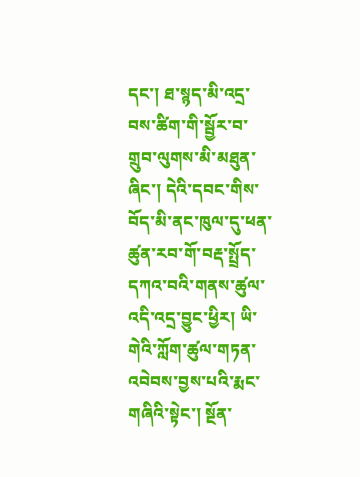དང་། ཐ་སྙད་མི་འདྲ་བས་ཚིག་གི་སྦྱོར་བ་གྲུབ་ལུགས་མི་མཐུན་ཞིང་། དེའི་དབང་གིས་བོད་མི་ནང་ཁུལ་དུ་ཕན་ཚུན་རབ་གོ་བརྡ་སྤྲོད་དཀའ་བའི་གནས་ཚུལ་འདི་འདྲ་བྱུང་ཕྱིར། ཡི་གེའི་ཀློག་ཚུལ་གཏན་འབེབས་བྱས་པའི་རྨང་གཞིའི་སྟེང་། སྔོན་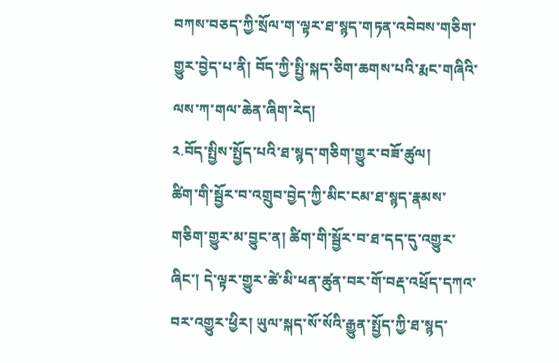བཀས་བཅད་ཀྱི་སྲོལ་ག་ལྟར་ཐ་སྙད་གཏན་འབེབས་གཅིག་གྱུར་བྱེད་པ་ནི། བོད་ཀྱི་སྤྱི་སྐད་ཅིག་ཆགས་པའི་རྨང་གཞིའི་ལས་ཀ་གལ་ཆེན་ཞིག་རེད།
༢.བོད་སྤྱིས་སྤྱོད་པའི་ཐ་སྙད་གཅིག་གྱུར་བཟོ་ཚུལ།
ཚིག་གི་སྦྱོར་བ་འགྲུབ་བྱེད་ཀྱི་མིང་ངམ་ཐ་སྙད་རྣམས་གཅིག་གྱུར་མ་བྱུང་ན། ཚིག་གི་སྦྱོར་བ་ཐ་དད་དུ་འགྱུར་ཞིང་། དེ་ལྟར་གྱུར་ཚེ་མི་ཕན་ཚུན་བར་གོ་བརྡ་འཕྲོད་དཀའ་བར་འགྱུར་ཕྱིར། ཡུལ་སྐད་སོ་སོའི་རྒྱུན་སྤྱོད་ཀྱི་ཐ་སྙད་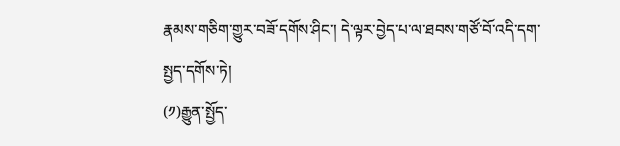རྣམས་གཅིག་གྱུར་བཟོ་དགོས་ཤིང་། དེ་ལྟར་བྱེད་པ་ལ་ཐབས་གཙོ་བོ་འདི་དག་སྤྱད་དགོས་ཏེ།
(༡)རྒྱུན་སྤྱོད་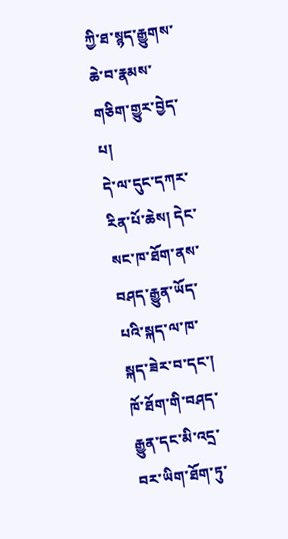ཀྱི་ཐ་སྙད་རྒྱུགས་ཆེ་བ་རྣམས་གཅིག་གྱུར་བྱེད་པ།
དེ་ལ་དུང་དཀར་རིན་པོ་ཆེས། དེང་སང་ཁ་ཐོག་ནས་བཤད་རྒྱུན་ཡོད་པའི་སྐད་ལ་ཁ་སྐད་ཟེར་བ་དང་། ཁོ་ཐོག་གི་བཤད་རྒྱུན་དང་མི་འདྲ་བར་ཡིག་ཐོག་ཏུ་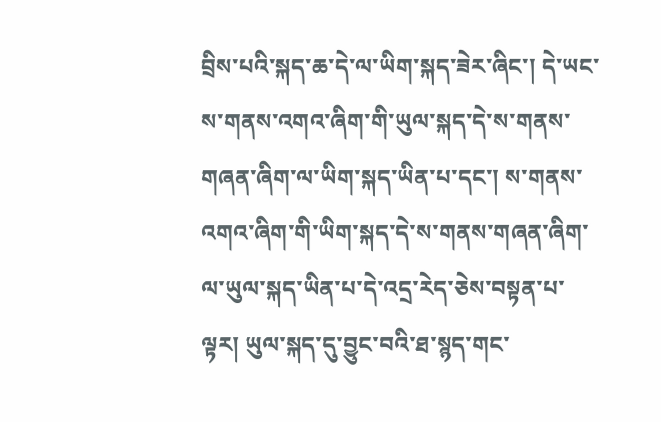བྲིས་པའི་སྐད་ཆ་དེ་ལ་ཡིག་སྐད་ཟེར་ཞིང་། དེ་ཡང་ས་གནས་འགའ་ཞིག་གི་ཡུལ་སྐད་དེ་ས་གནས་གཞན་ཞིག་ལ་ཡིག་སྐད་ཡིན་པ་དང་། ས་གནས་འགའ་ཞིག་གི་ཡིག་སྐད་དེ་ས་གནས་གཞན་ཞིག་ལ་ཡུལ་སྐད་ཡིན་པ་དེ་འདྲ་རེད་ཅེས་བསྟན་པ་ལྟར། ཡུལ་སྐད་དུ་བྱུང་བའི་ཐ་སྙད་གང་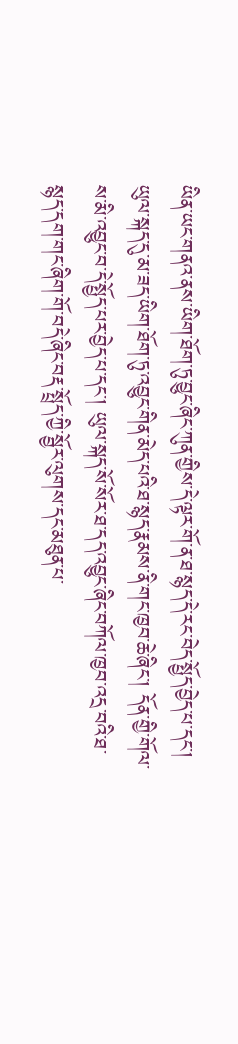ཡིན་ཡང་གནའ་ནས་ཡིག་ཐོག་ཏུ་བྱུང་ཞིང་ཀུན་གྱིས་དེ་ལྟར་གོ་ན་ཐ་སྙད་དེ་རང་བེད་སྤྱོད་བྱེད་པ་དང་། ཡུལ་སྐད་དུ་མ་ཟད་ཡིག་ཐོག་ཏུ་འབྱུང་གིན་མེད་པའི་ཐ་སྙད་རྣམས་ནི་གང་ཁྱབ་ཆེ་ཞིང་། དོན་གྱི་གོལ་ས་མི་འབྱུང་བ་དེ་སྤྱོད་པར་བྱེད་པ་དང་། ཡུལ་སྐད་སོ་སོར་ཐ་དད་འབྱུང་ཞིང་བཀོལ་ཁྱབ་འདྲ་བའི་ཐ་སྙད་དག་གང་ཞིག་གོ་བདེ་ཞིང་བརྡ་སྤྲོད་ཀྱི་སྦྱོར་ལུགས་དང་མཐུན་པ་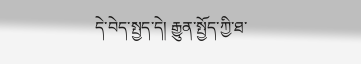དེ་བེད་སྤྱད་དེ། རྒྱུན་སྤྱོད་ཀྱི་ཐ་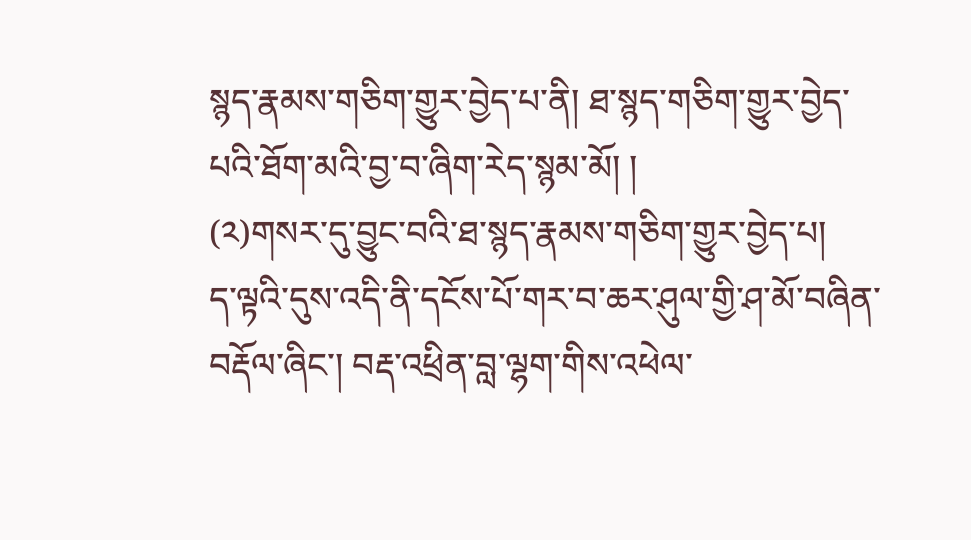སྙད་རྣམས་གཅིག་གྱུར་བྱེད་པ་ནི། ཐ་སྙད་གཅིག་གྱུར་བྱེད་པའི་ཐོག་མའི་བྱ་བ་ཞིག་རེད་སྙམ་མོ། །
(༢)གསར་དུ་བྱུང་བའི་ཐ་སྙད་རྣམས་གཅིག་གྱུར་བྱེད་པ།
ད་ལྟའི་དུས་འདི་ནི་དངོས་པོ་གར་བ་ཆར་ཤུལ་གྱི་ཤ་མོ་བཞིན་བརྡོལ་ཞིང་། བརྡ་འཕྲིན་བླ་ལྷག་གིས་འཕེལ་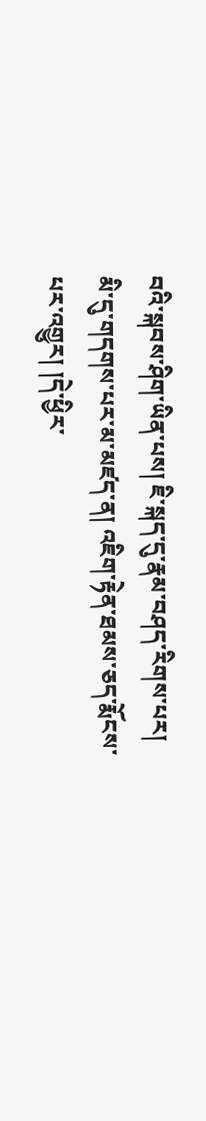བའི་སྐབས་ཤིག་ཡིན་པས། ཇི་སྐད་དུ་རྣམ་བཤད་རིགས་པར། མི་དུ་གདགས་པར་མ་མཛད་ན། འཇིག་རྟེན་ཐམས་ཅད་རྨོངས་པར་འགྱུར། །དེ་ཕྱིར་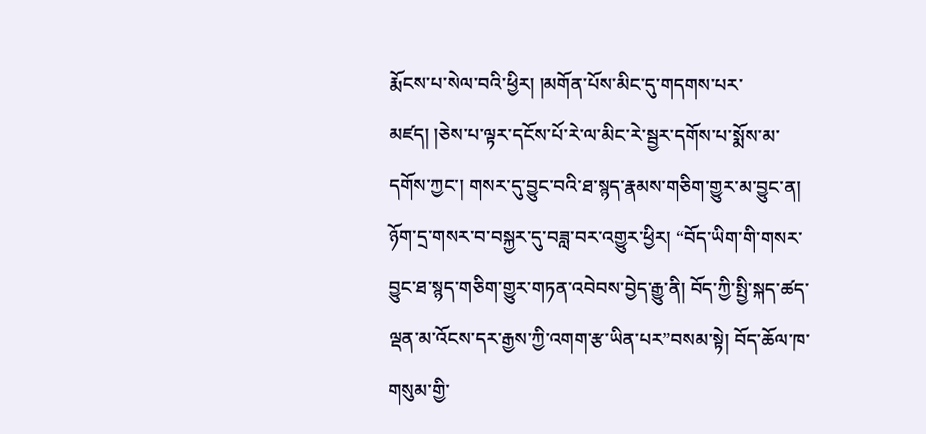རྨོངས་པ་སེལ་བའི་ཕྱིར། །མགོན་པོས་མིང་དུ་གདགས་པར་མཛད། །ཅེས་པ་ལྟར་དངོས་པོ་རེ་ལ་མིང་རེ་སྦྱར་དགོས་པ་སྨོས་མ་དགོས་ཀྱང་། གསར་དུ་བྱུང་བའི་ཐ་སྙད་རྣམས་གཅིག་གྱུར་མ་བྱུང་ན། ཉོག་དྲ་གསར་བ་བསྐྱར་དུ་བཟླ་བར་འགྱུར་ཕྱིར། “བོད་ཡིག་གི་གསར་བྱུང་ཐ་སྙད་གཅིག་གྱུར་གཏན་འབེབས་བྱེད་རྒྱུ་ནི། བོད་ཀྱི་སྤྱི་སྐད་ཚད་ལྡན་མ་འོངས་དར་རྒྱས་ཀྱི་འགག་རྩ་ཡིན་པར”བསམ་སྟེ། བོད་ཆོལ་ཁ་གསུམ་གྱི་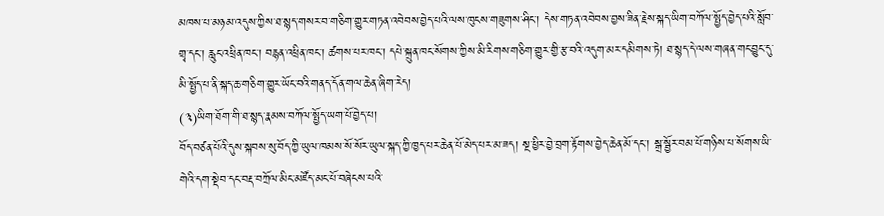མཁས་པ་མཉམ་འདུས་ཀྱིས་ཐ་སྙད་གསར་བ་གཅིག་གྱུར་གཏན་འབེབས་བྱེད་པའི་ལས་ཁུངས་གཟུགས་ཤིང་། དེས་གཏན་འབེབས་བྱས་ཟིན་རྗེས་སྐད་ཡིག་བཀོལ་སྤྱོད་བྱེད་པའི་སློབ་གྲྭ་དང་། རླུང་འཕྲིན་ཁང་། བརྙན་འཕྲིན་ཁང་། ཚགས་པར་ཁང་། དཔེ་སྐྲུན་ཁང་སོགས་ཀྱིས་མི་རིགས་གཅིག་གྱུར་གྱི་རྩ་བའི་འདུག་མར་དམིགས་ཏེ། ཐ་སྙད་དེ་ལས་གཞན་གང་བྱུང་དུ་མི་སྤྱོད་པ་ནི་སྐད་ཆ་གཅིག་གྱུར་ཡོང་བའི་གནད་དོན་གལ་ཆེན་ཞིག་རེད།
(༣)ཡིག་ཐོག་གི་ཐ་སྙད་རྣམས་བཀོལ་སྤྱོད་ཡག་པོ་བྱེད་པ།
བོད་བཙན་པོའི་དུས་སྐབས་སུ་བོད་ཀྱི་ཡུལ་ཁམས་སོ་སོར་ཡུལ་སྐད་ཀྱི་ཁྱད་པར་ཆེན་པོ་མེད་པར་མ་ཟད། སྔ་ཕྱིར་བྱེ་བྲག་རྟོགས་བྱེད་ཆེན་མོ་དང་། སྒྲ་སྦྱོར་བམ་པོ་གཉིས་པ་སོགས་ཡི་གེའི་དག་སྡེབ་དང་བརྡ་བཀྲོལ་མིང་མཛོད་མང་པོ་བཞེངས་པའི་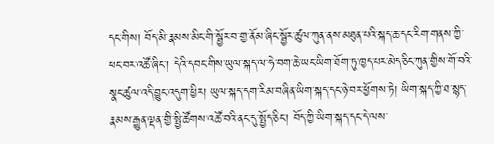དང་གིས། བོད་མི་རྣམས་མིང་གི་སྦྱོར་བ་གྱ་ནོམ་ཞིང་སྦྱོར་ཚུལ་ཀུན་ནས་མཐུན་པའི་སྐད་ཆ་དང་རིག་གནས་ཀྱི་ཕང་བར་འཚོ་ཞིང་། དེའི་དབང་གིས་ཡུལ་སྐད་ལ་ཧེ་བག་ཆེ་ཡང་ཡིག་ཐོག་ཏུ་ཁྱད་པར་མེད་ཅིང་ཀུན་གྱིས་གོ་བའི་སྣང་ཚུལ་འདི་བྱུང་འདུག་ཕྱིར། ཡུལ་སྐད་དག་རིམ་བཞིན་ཡིག་སྐད་དང་ཉེ་བར་ཕྱོགས་ཏེ། ཡིག་སྐད་ཀྱི་ཐ་སྙད་རྣམས་རྒྱུན་ལྡན་གྱི་སྤྱི་ཚོགས་འཚོ་བའི་ནང་དུ་སྤྱོད་ཅིང་། བོད་ཀྱི་ཡིག་སྐད་དང་དེ་ལས་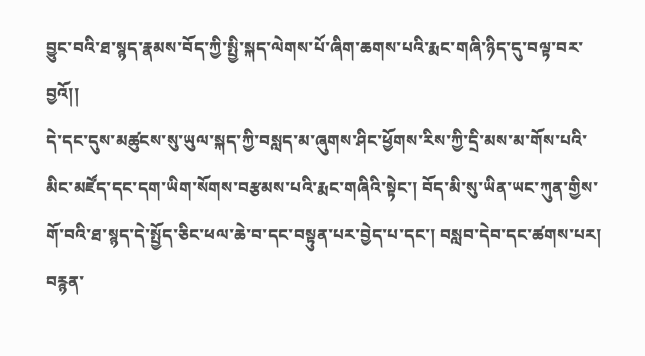བྱུང་བའི་ཐ་སྙད་རྣམས་བོད་ཀྱི་སྤྱི་སྐད་ལེགས་པོ་ཞིག་ཆགས་པའི་རྨང་གཞི་ཉིད་དུ་བལྟ་བར་བྱའོ།།
དེ་དང་དུས་མཚུངས་སུ་ཡུལ་སྐད་ཀྱི་བསླད་མ་ཞུགས་ཤིང་ཕྱོགས་རིས་ཀྱི་དྲི་མས་མ་གོས་པའི་མིང་མཛོད་དང་དག་ཡིག་སོགས་བརྩམས་པའི་རྨང་གཞིའི་སྟེང་། བོད་མི་སུ་ཡིན་ཡང་ཀུན་གྱིས་གོ་བའི་ཐ་སྙད་དེ་སྤྱོད་ཅིང་ཕལ་ཆེ་བ་དང་བསྟུན་པར་བྱེད་པ་དང་། བསླབ་དེབ་དང་ཚགས་པར། བརྙན་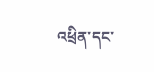འཕྲིན་དང་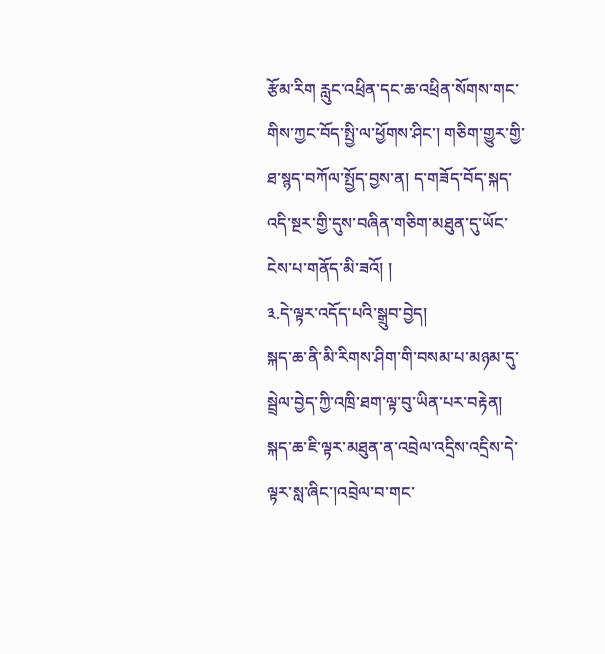རྩོམ་རིག རླུང་འཕྲིན་དང་ཆ་འཕྲིན་སོགས་གང་གིས་ཀྱང་བོད་སྤྱི་ལ་ཕྱོགས་ཤིང་། གཅིག་གྱུར་གྱི་ཐ་སྙད་བཀོལ་སྤྱོད་བྱས་ན། ད་གཟོད་བོད་སྐད་འདི་སྔར་གྱི་དུས་བཞིན་གཅིག་མཐུན་དུ་ཡོང་ངེས་པ་གནོད་མི་ཟའོ། །
༣.དེ་ལྟར་འདོད་པའི་སྒྲུབ་བྱེད།
སྐད་ཆ་ནི་མི་རིགས་ཤིག་གི་བསམ་པ་མཉམ་དུ་སྦྲེལ་བྱེད་ཀྱི་འཁྲི་ཐག་ལྟ་བུ་ཡིན་པར་བརྟེན། སྐད་ཆ་ཇི་ལྟར་མཐུན་ན་འབྲེལ་འདྲིས་འདྲིས་དེ་ལྟར་སླ་ཞིང་།འབྲེལ་བ་གང་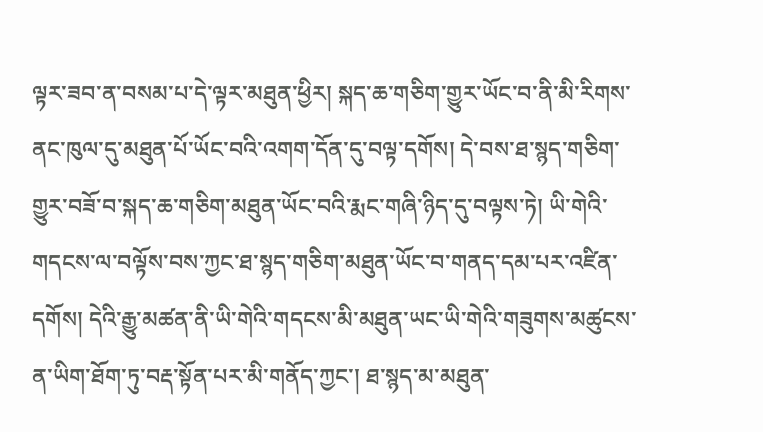ལྟར་ཟབ་ན་བསམ་པ་དེ་ལྟར་མཐུན་ཕྱིར། སྐད་ཆ་གཅིག་གྱུར་ཡོང་བ་ནི་མི་རིགས་ནང་ཁུལ་དུ་མཐུན་པོ་ཡོང་བའི་འགག་དོན་དུ་བལྟ་དགོས། དེ་བས་ཐ་སྙད་གཅིག་གྱུར་བཟོ་བ་སྐད་ཆ་གཅིག་མཐུན་ཡོང་བའི་རྨང་གཞི་ཉིད་དུ་བལྟས་ཏེ། ཡི་གེའི་གདངས་ལ་བལྟོས་བས་ཀྱང་ཐ་སྙད་གཅིག་མཐུན་ཡོང་བ་གནད་དམ་པར་འཛིན་དགོས། དེའི་རྒྱུ་མཚན་ནི་ཡི་གེའི་གདངས་མི་མཐུན་ཡང་ཡི་གེའི་གཟུགས་མཚུངས་ན་ཡིག་ཐོག་ཏུ་བརྡ་སྟོན་པར་མི་གནོད་ཀྱང་། ཐ་སྙད་མ་མཐུན་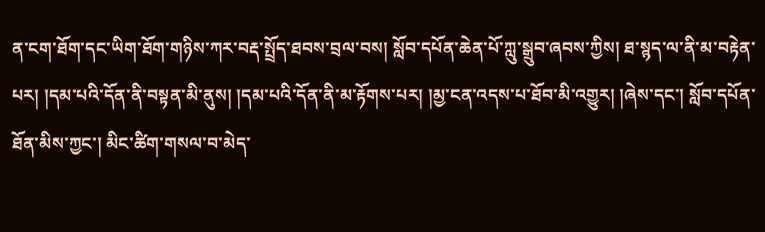ན་ངག་ཐོག་དང་ཡིག་ཐོག་གཉིས་ཀར་བརྡ་སྤྲོད་ཐབས་བྲལ་བས། སློབ་དཔོན་ཆེན་པོ་ཀླུ་སྒྲུབ་ཞབས་ཀྱིས། ཐ་སྙད་ལ་ནི་མ་བརྟེན་པར། །དམ་པའི་དོན་ནི་བསྟན་མི་ནུས། །དམ་པའི་དོན་ནི་མ་རྟོགས་པར། །མྱ་ངན་འདས་པ་ཐོབ་མི་འགྱུར། །ཞེས་དང་། སློབ་དཔོན་ཐོན་མིས་ཀྱང་། མིང་ཚིག་གསལ་བ་མེད་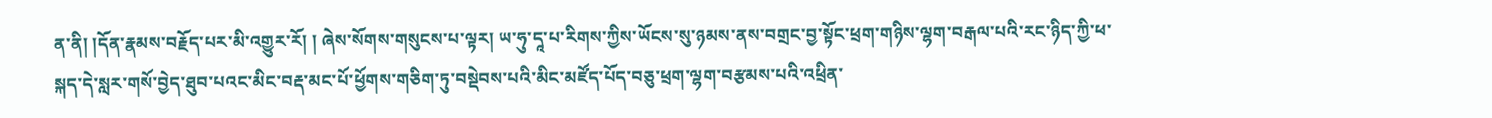ན་ནི། །དོན་རྣམས་བརྗོད་པར་མི་འགྱུར་རོ། ། ཞེས་སོགས་གསུངས་པ་ལྟར། ཡ་ཧུ་དཱ་པ་རིགས་ཀྱིས་ཡོངས་སུ་ཉམས་ནས་བགྲང་བྱ་སྟོང་ཕྲག་གཉིས་ལྷག་བརྒལ་པའི་རང་ཉིད་ཀྱི་ཕ་སྐད་དེ་སླར་གསོ་བྱེད་ཐུབ་པའང་མིང་བརྡ་མང་པོ་ཕྱོགས་གཅིག་ཏུ་བསྡེབས་པའི་མིང་མཛོད་པོད་བཅུ་ཕྲག་ལྷག་བརྩམས་པའི་འཕྲིན་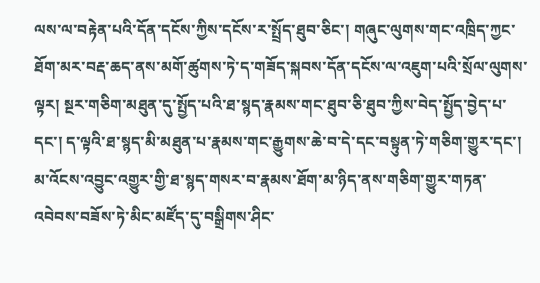ལས་ལ་བརྟེན་པའི་དོན་དངོས་ཀྱིས་དངོས་ར་སྤྲོད་ཐུབ་ཅིང་། གཞུང་ལུགས་གང་འཁྲིད་ཀྱང་ཐོག་མར་བརྡ་ཆད་ནས་མགོ་ཚུགས་ཏེ་ད་གཟོད་སྐབས་དོན་དངོས་ལ་འཇུག་པའི་སྲོལ་ལུགས་ལྟར། སྔར་གཅིག་མཐུན་དུ་སྤྱོད་པའི་ཐ་སྙད་རྣམས་གང་ཐུབ་ཅི་ཐུབ་ཀྱིས་བེད་སྤྱོད་བྱེད་པ་དང་། ད་ལྟའི་ཐ་སྙད་མི་མཐུན་པ་རྣམས་གང་རྒྱུགས་ཆེ་བ་དེ་དང་བསྟུན་ཏེ་གཅིག་གྱུར་དང་། མ་འོངས་འབྱུང་འགྱུར་གྱི་ཐ་སྙད་གསར་བ་རྣམས་ཐོག་མ་ཉིད་ནས་གཅིག་གྱུར་གཏན་འབེབས་བཟོས་ཏེ་མིང་མཛོད་དུ་བསྒྲིགས་ཤིང་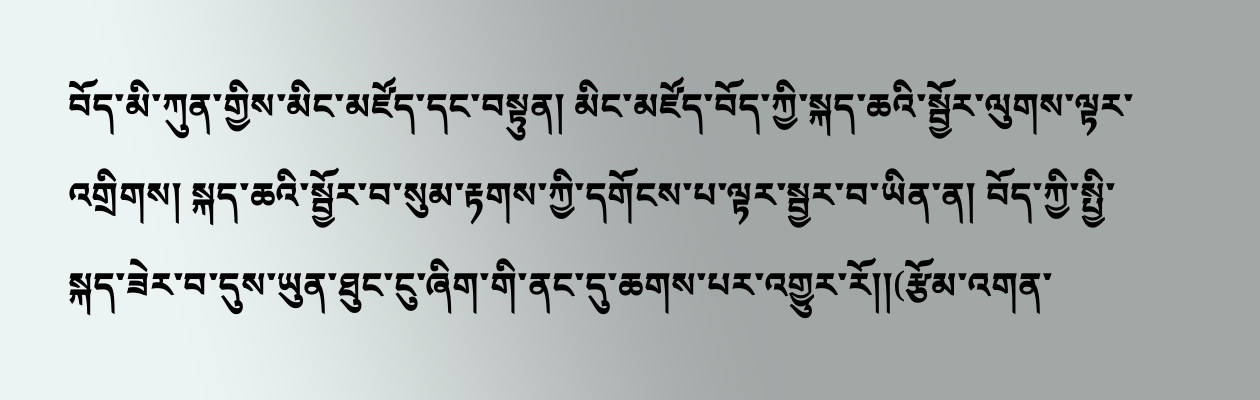བོད་མི་ཀུན་གྱིས་མིང་མཛོད་དང་བསྟུན། མིང་མཛོད་བོད་ཀྱི་སྐད་ཆའི་སྦྱོར་ལུགས་ལྟར་འགྲིགས། སྐད་ཆའི་སྦྱོར་བ་སུམ་རྟགས་ཀྱི་དགོངས་པ་ལྟར་སྦྱར་བ་ཡིན་ན། བོད་ཀྱི་སྤྱི་སྐད་ཟེར་བ་དུས་ཡུན་ཐུང་ངུ་ཞིག་གི་ནང་དུ་ཆགས་པར་འགྱུར་རོ།།(རྩོམ་འགན་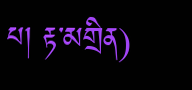པ། རྟ་མགྲིན)